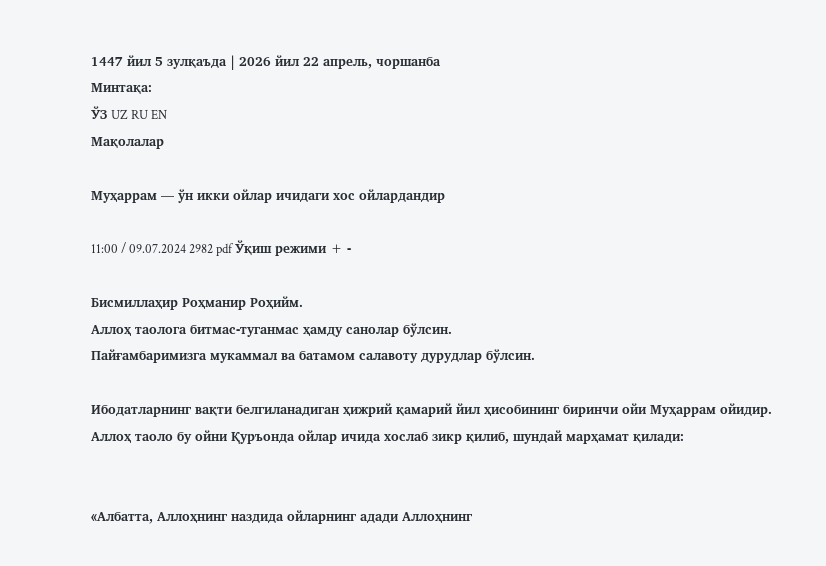1447 йил 5 зулқаъда | 2026 йил 22 апрель, чоршанба
Минтақа:
ЎЗ UZ RU EN
Мақолалар

Муҳаррам — ўн икки ойлар ичидаги хос ойлардандир

11:00 / 09.07.2024 2982 pdf Ўқиш режими + -

Бисмиллаҳир Роҳманир Роҳийм.
Аллоҳ таолога битмас-туганмас ҳамду санолар бўлсин.
Пайғамбаримизга мукаммал ва батамом салавоту дурудлар бўлсин.

Ибодатларнинг вақти белгиланадиган ҳижрий қамарий йил ҳисобининг биринчи ойи Муҳаррам ойидир. Аллоҳ таоло бу ойни Қуръонда ойлар ичида хослаб зикр қилиб, шундай марҳамат қилади:


«Албатта, Аллоҳнинг наздида ойларнинг адади Аллоҳнинг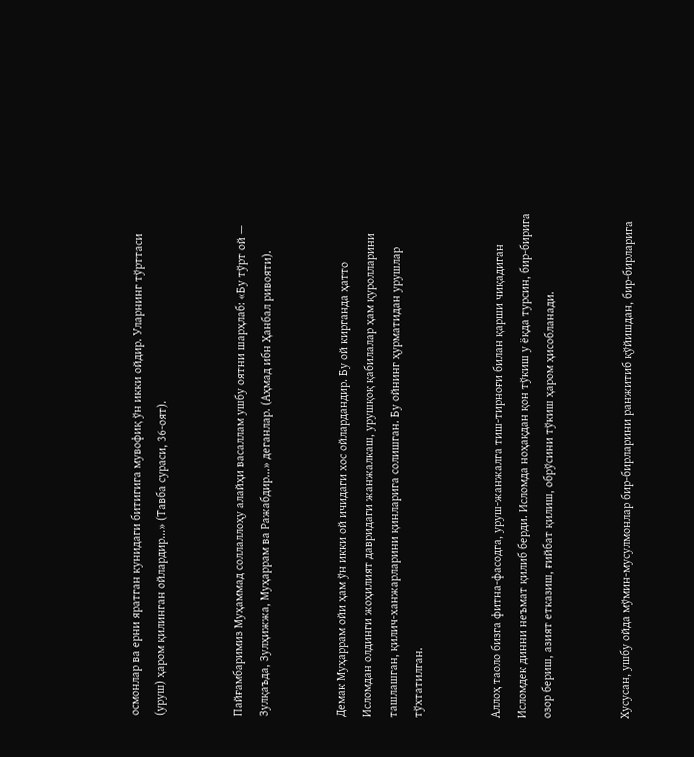осмонлар ва ерни яратган кунидаги битигига мувофиқ ўн икки ойдир. Уларнинг тўрттаси (уруш) ҳаром қилинган ойлардир...» (Тавба сураси, 36-оят).


Пайғамбаримиз Муҳаммад соллаллоҳу алайҳи васаллам ушбу оятни шарҳлаб: «Бу тўрт ой — Зулқаъда, Зулҳижжа, Муҳаррам ва Ражабдир...» деганлар. (Аҳмад ибн Ҳанбал ривояти).


Демак Муҳаррам ойи ҳам ўн икки ой ичидаги хос ойлардандир. Бу ой кирганда ҳатто Исломдан олдинги жоҳилият давридаги жанжалкаш, урушқоқ қабилалар ҳам қуролларини ташлашган, қилич-ханжарларини қинларига солишган. Бу ойнинг ҳурматидан урушлар тўхтатилган.


Аллоҳ таоло бизга фитна-фасодга, уруш-жанжалга тиш-тирноғи билан қарши чиқадиган Исломдек динни неъмат қилиб берди. Исломда ноҳақдан қон тўкиш у ёқда турсин, бир-бирига озор бериш, азият етказиш, ғийбат қилиш, обрўсини тўкиш ҳаром ҳисобланади.


Хусусан, ушбу ойда мўмин-мусулмонлар бир-бирларини ранжитиб қўйишдан, бир-бирларига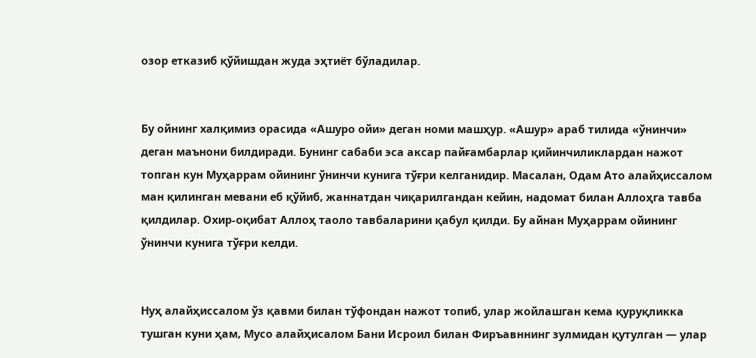озор етказиб қўйишдан жуда эҳтиёт бўладилар.


Бу ойнинг халқимиз орасида «Ашуро ойи» деган номи машҳур. «Ашур» араб тилида «ўнинчи» деган маънони билдиради. Бунинг сабаби эса аксар пайғамбарлар қийинчиликлардан нажот топган кун Муҳаррам ойининг ўнинчи кунига тўғри келганидир. Масалан, Одам Ато алайҳиссалом ман қилинган мевани еб қўйиб, жаннатдан чиқарилгандан кейин, надомат билан Аллоҳга тавба қилдилар. Охир-оқибат Аллоҳ таоло тавбаларини қабул қилди. Бу айнан Муҳаррам ойининг ўнинчи кунига тўғри келди.


Нуҳ алайҳиссалом ўз қавми билан тўфондан нажот топиб, улар жойлашган кема қуруқликка тушган куни ҳам, Мусо алайҳисалом Бани Исроил билан Фиръавннинг зулмидан қутулган — улар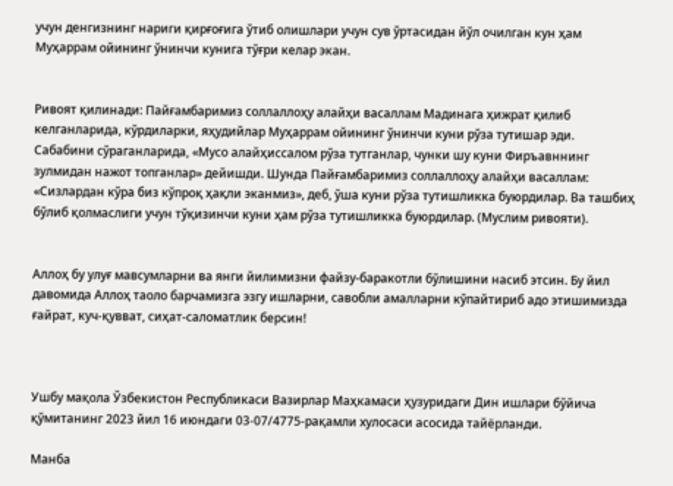учун денгизнинг нариги қирғоғига ўтиб олишлари учун сув ўртасидан йўл очилган кун ҳам Муҳаррам ойининг ўнинчи кунига тўғри келар экан.


Ривоят қилинади: Пайғамбаримиз соллаллоҳу алайҳи васаллам Мадинага ҳижрат қилиб келганларида, кўрдиларки, яҳудийлар Муҳаррам ойининг ўнинчи куни рўза тутишар эди. Сабабини сўраганларида, «Мусо алайҳиссалом рўза тутганлар, чунки шу куни Фиръавннинг зулмидан нажот топганлар» дейишди. Шунда Пайғамбаримиз соллаллоҳу алайҳи васаллам: «Сизлардан кўра биз кўпроқ ҳақли эканмиз», деб, ўша куни рўза тутишликка буюрдилар. Ва ташбиҳ бўлиб қолмаслиги учун тўқизинчи куни ҳам рўза тутишликка буюрдилар. (Муслим ривояти).


Аллоҳ бу улуғ мавсумларни ва янги йилимизни файзу-баракотли бўлишини насиб этсин. Бу йил давомида Аллоҳ таоло барчамизга эзгу ишларни, савобли амалларни кўпайтириб адо этишимизда ғайрат, куч-қувват, сиҳат-саломатлик берсин!



Ушбу мақола Ўзбекистон Республикаси Вазирлар Маҳкамаси ҳузуридаги Дин ишлари бўйича қўмитанинг 2023 йил 16 июндаги 03-07/4775-рақамли хулосаси асосида тайёрланди.

Манба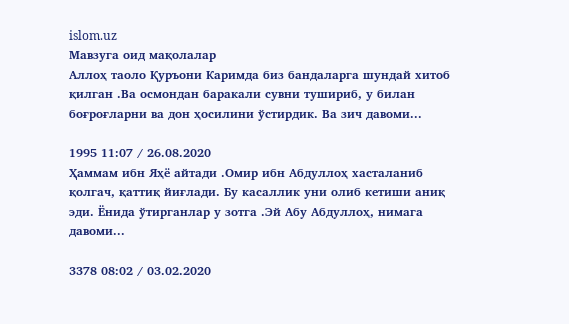islom.uz
Мавзуга оид мақолалар
Аллоҳ таоло Қуръони Каримда биз бандаларга шундай хитоб қилган .Ва осмондан баракали сувни тушириб, у билан боғроғларни ва дон ҳосилини ўстирдик. Ва зич давоми...

1995 11:07 / 26.08.2020
Ҳаммам ибн Яҳё айтади .Омир ибн Абдуллоҳ хасталаниб қолгач, қаттиқ йиғлади. Бу касаллик уни олиб кетиши аниқ эди. Ёнида ўтирганлар у зотга .Эй Абу Абдуллоҳ, нимага давоми...

3378 08:02 / 03.02.2020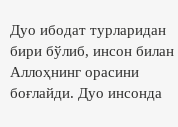Дуо ибодат турларидан бири бўлиб, инсон билан Аллоҳнинг орасини боғлайди. Дуо инсонда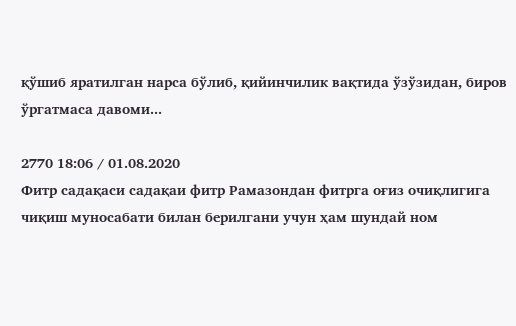қўшиб яратилган нарса бўлиб, қийинчилик вақтида ўзўзидан, биров ўргатмаса давоми...

2770 18:06 / 01.08.2020
Фитр садақаси садақаи фитр Рамазондан фитрга оғиз очиқлигига чиқиш муносабати билан берилгани учун ҳам шундай ном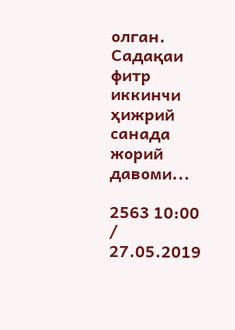олган. Садақаи фитр иккинчи ҳижрий санада жорий давоми...

2563 10:00 / 27.05.2019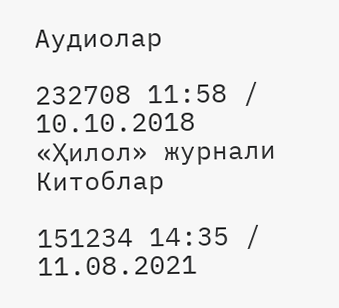Аудиолар

232708 11:58 / 10.10.2018
«Ҳилол» журнали
Китоблар

151234 14:35 / 11.08.2021